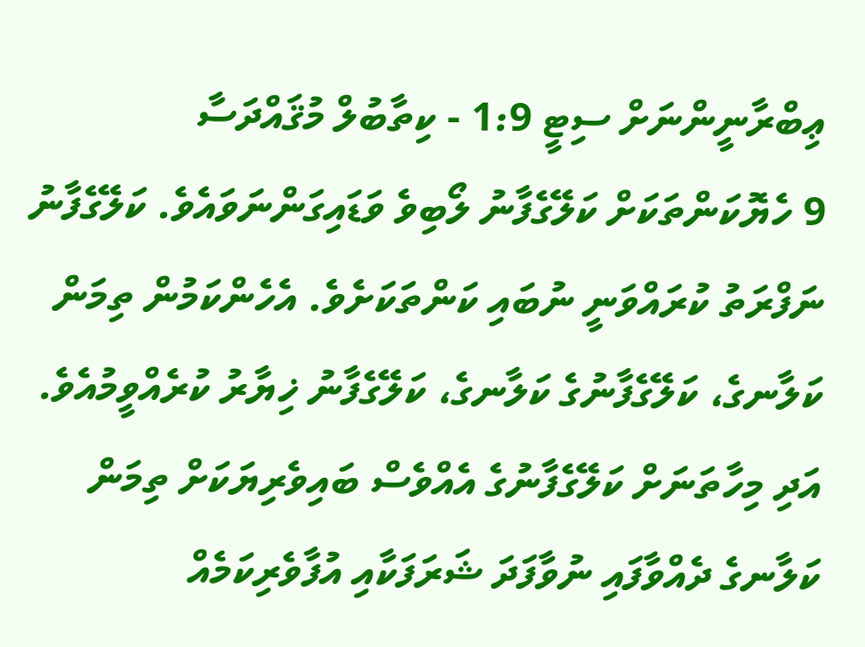ޢިބްރާނީންނަށް ސިޓީ 1:9 - ކިތާބުލް މުޤައްދަސާ
9 ހެޔޮކަންތަކަށް ކަލޭގެފާނު ލޯބިވެ ވަޑައިގަންނަވައެވެ. ކަލޭގެފާނު ނަފްރަތު ކުރައްވަނީ ނުބައި ކަންތަކަށެވެ. އެހެންކަމުން ތިމަން ކަލާނގެ، ކަލޭގެފާނުގެ ކަލާނގެ، ކަލޭގެފާނު ޚިޔާރު ކުރެއްވީމުއެވެ. އަދި މިހާތަނަށް ކަލޭގެފާނުގެ އެއްވެސް ބައިވެރިޔަކަށް ތިމަން ކަލާނގެ ދެއްވާފައި ނުވާފަދަ ޝަރަފަކާއި އުފާވެރިކަމެއް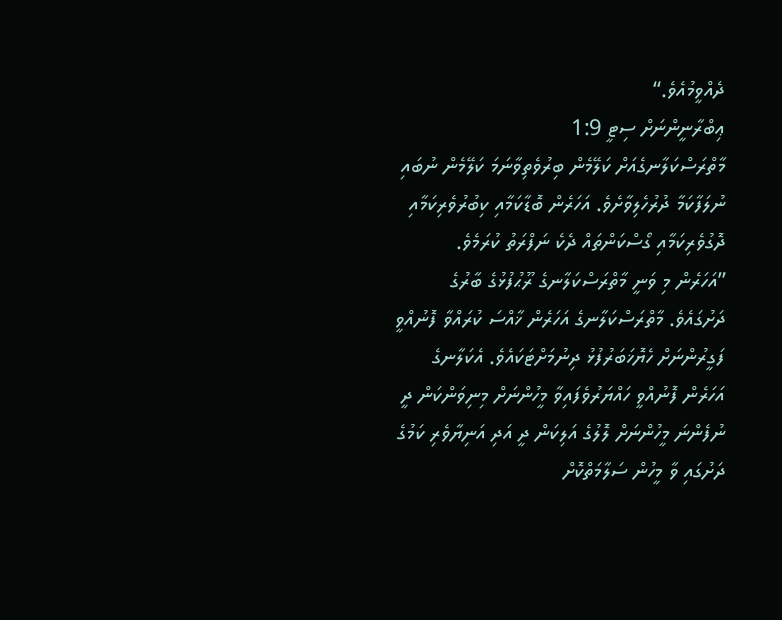ދެއްވީމުއެވެ.“
ޢިބްރާނީންނަށް ސިޓީ 1:9
މާތްރަސްކަލާނގެއަށް ކަލޭމެން ބިރުވެތިވާނަމަ ކަލޭމެން ނުބައި ނުލަފާކަމާ ދުރުހެލިވާށެވެ. އަހަރެން ބޮޑާކަމާއި ކިބުރުވެރިކަމާއި ދޮގުވެރިކަމާއި ގޯސްކަންތައް ދެކެ ނަފްރަތު ކުރަމެވެ.
”އަހަރެން މި ވަނީ މާތްރަސްކަލާނގެ ރޫޙުފުޅުގެ ބާރުގެ ދަށުގައެވެ. މާތްރަސްކަލާނގެ އަހަރެން ޚާއްސަ ކުރައްވާ ފޮނުއްވީ ފަގީރުންނަށް ހެޔޮޚަބަރުފުޅު ދިނުމަށްޓަކައެވެ. އެކަލާނގެ އަހަރެން ފޮނުއްވީ ހައްޔަރުވެފައިވާ މީހުންނަށް މިނިވަންކަން ދީ ނުފެންނަ މީހުންނަށް ލޮލުގެ އަލިކަން ދީ އަދި އަނިޔާވެރި ކަމުގެ ދަށުގައި ވާ މީހުން ސަލާމަތްކޮށް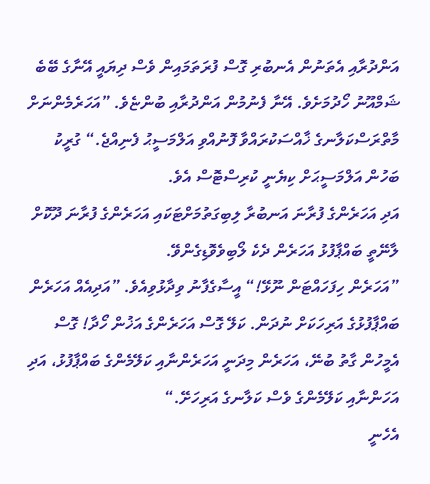އަންދުރާއި އެތަނުން އެނބުރި ގޮސް ފުރަތަމައިން ވެސް ދިޔައީ އޭނާގެ ބޭބެ ޝަމްއޫނު ހޯދުމަށެވެ. އޭނާ ފެނުމުން އަންދުރާއި ބުންޏެވެ. ”އަހަރެމެންނަށް މާތްރަސްކަލާނގެ ޚާއްސަކުރައްވާ ފޮނުއްވި އަލްމަސީޙު ފެނިއްޖެ.“ ގުރީކު ބަހުން އަލްމަސީޙަށް ކިޔެނީ ކުރިސްޓޮސް އެވެ.
އަދި އަހަރެންގެ ފުރާނަ އަނބުރާ ލިބިގަތުމަށްޓަކައި އަހަރެންގެ ފުރާނަ ދޫކޮށް ލާނޭތީ ބައްޕާފުޅު އަހަރެން ދެކެ ލޯބިވެވޮޑިގެންވޭ.
”އަހަރެން ހިފަހައްޓަން ނޫޅޭ!“ އީސާގެފާނު ވިދާޅުވިއެވެ. ”އަދިއެއް އަހަރެން ބައްޕާފުޅުގެ އަރިހަކަށް ނުދަން. ކަލޭ ގޮސް އަހަރެންގެ އަޚުން ހޯދާ! ގޮސް އެމީހުން ގާތު ބުނޭ، އަހަރެން މިދަނީ އަހަރެންނާއި ކަލޭމެންގެ ބައްޕާފުޅު، އަދި އަހަންނާއި ކަލޭމެންގެ ވެސް ކަލާނގެ އަރިހަށޭ.“
އެހެނީ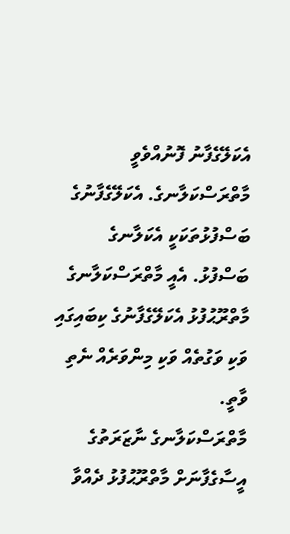އެކަލޭގެފާނު ފޮނުއްވެވީ މާތްރަސްކަލާނގެ. އެކަލޭގެފާނުގެ ބަސްފުޅުތަކަކީ އެކަލާނގެ ބަސްފުޅު. އެއީ މާތްރަސްކަލާނގެ މާތްރޫޙުފުޅު އެކަލޭގެފާނުގެ ކިބައިގައި ވަކި ވަގުތެއް ވަކި މިންވަރެއް ނެތި ވާތީ.
މާތްރަސްކަލާނގެ ނާޒަރަތުގެ އީސާގެފާނަށް މާތްރޫޙުފުޅު ދެއްވާ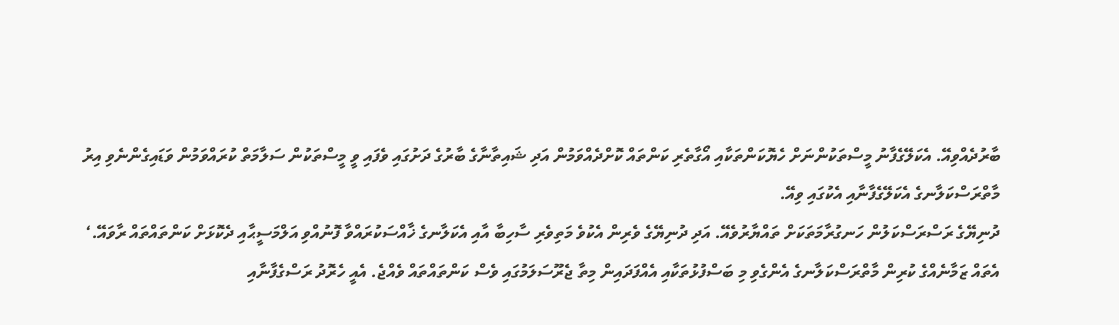ބާރުދެއްވިއޭ. އެކަލޭގެފާނު މީސްތަކުންނަށް ހެޔޮކަންތަކާއި އޯގާތެރި ކަންތައް ކޮށްދެއްވަމުން އަދި ޝައިތާނާގެ ބާރުގެ ދަށުގައި ވެފައި ވީ މީސްތަކުން ސަލާމަތް ކުރައްވަމުން ވަޑައިގެންނެވި އިރު މާތްރަސްކަލާނގެ އެކަލޭގެފާނާއި އެކުގައި ވިއޭ.
ދުނިޔޭގެ ރަސްރަސްކަލުން ހަނގުރާމަތަކަށް ތައްޔާރުވެއޭ. އަދި ދުނިޔޭގެ ވެރިން އެކުވެ މަތިވެރި ސާހިބާ އާއި އެކަލާނގެ ޚާއްސަކުރައްވާ ފޮނުއްވި އަލްމަސީޙާއި ދެކޮޅަށް ކަންތައްތައް ރާވައޭ.‘
އެތައް ޒަމާނެއްގެ ކުރިން މާތްރަސްކަލާނގެ އެންގެވި މި ބަސްފުޅުތަކާއި އެއްފަދައިން މިތާ ޖެރޫސަލަމުގައި ވެސް ކަންތައްތައް ވެއްޖެ. އެއީ ހެރޮދު ރަސްގެފާނާއި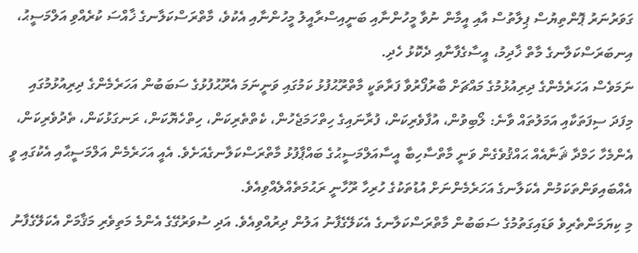ގަވަރުނަރު ޕޮންތިޔުސް ޕިލާތުސް އާއި އީމާން ނުވާ މީހުންނާއި ބަނީއިސްރާއީލު މީހުންނާއި އެކުވެ، މާތްރަސްކަލާނގެ ޚާއްސަ ކުރެއްވި އަލްމަސީޙު، އިނބަރަސްކަލާނގެ މާތް ޚާދިމު، އީސާގެފާނާއި ދެކޮޅު ހެދި.
ނަމަވެސް އަހަރެމެންގެ ދިރިއުޅުމުގެ މައްޗަށް ބާރުފޯރުވާ ފަރާތަކީ މާތްރޫޙުފުޅު ކަމުގައި ވަނީނަމަ އެރޫޙުފުޅުގެ ސަބަބުން އަހަރެމެންގެ ދިރިއުޅުމުގައި މިފަދަ ސިފަތަކާއި އަމަލުތައް ވާނެ: ލޯބިވުން، އުފާވެރިކަން، ފުރާނައިގެ ހިތްހަމަޖެހުން، ކެތްތެރިކަން، ހިތްހެޔޮކަން، ރަނގަޅުކަން، ތެދުވެރިކަން،
އެންމެހާ ހަމްދާ ޘަނާއެއް ޙައްޤުވެގެން ވަނީ މާތްސާހިބާ އީސާއަލްމަސީޙުގެ ބައްޕާފުޅު މާތްރަސްކަލާނގެއަށެވެ. އެއީ އަހަރެމެން އަލްމަސީޙާއި އެކުގައި ވީ އެއްބައިވަންތަކަމުން އެކަލާނގެ އަހަރެމެންނަށް އުޑުތަކުގެ ހުރިހާ ރޫހާނީ ރަޙުމަތެއްލެއްވިއެވެ.
މި ކިޔަމަންތެރިވެ ވަޑައިގަތުމުގެ ސަބަބުން މާތްރަސްކަލާނގެ އެކަލޭގެފާނު އަލުން ދިރުއްވިއެވެ. އަދި ސުވަރުގޭގެ އެންމެ މަތިވެރި މަޤާމަށް އެކަލޭގެފާނު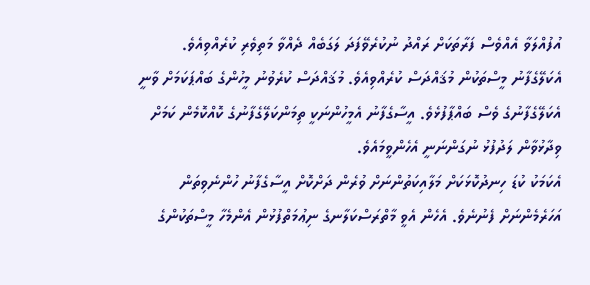އުފުއްލަވާ އެއްވެސް ފަރާތަކަށް ރައްދު ނުކުރެވޭފަދަ ލަގަބެއް ދެއްވާ މަތިވެރި ކުރެއްވިއެވެ.
އެކަލޭގެފާނު މީސްތަކުން މުޤައްދަސް ކުރެއްވިއެވެ. މުޤައްދަސް ކުރެވުނު މީހުންގެ ބައްޕަކަމަށް ވާނީ އެކަލޭގެފާނުގެ ވެސް ބައްޕާފުޅެވެ. އީސާގެފާނު އެމީހުންނަކީ ތިމަންކަލޭގެފާނުގެ ކޮއްކޮމެން ކަމަށް ވިދާޅުވާން ލަދުފުޅު ނުގަންނަނީ އެހެންވީމައެވެ.
އެކަމަކު ކުޑަ ހިނދުކޮޅަކަށް މަލާއިކަތުންނަށް ވުރެން ދަށްކޮށް އީސާގެފާނު ހުންނެވިތަން އަހަރެމެންނަށް ފެނުނެވެ. އެހެން އެވީ މާތްރަސްކަލާނގެ ނިޢުމަތްފުޅުން އެންމެހާ މީސްތަކުންގެ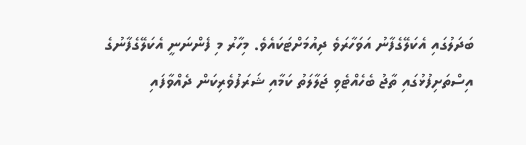ބަދަލުގައި އެކަލޭގެފާނު އަވަހާރަވެ ދިއުމަށްޓަކައެވެ. މިހާރު މި ފެންނަނީ އެކަލޭގެފާނުގެ އިސްތަށިފުޅުގައި ތާޖު ބެހެއްޓެވި ޖަލާލަތު ކަމާއި ޝަރަފުވެރިކަން ދެއްވާފައި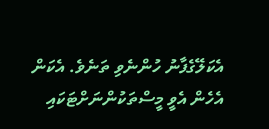އެކަލޭގެފާނު ހުންނެވި ތަނެވެ. އެކަން އެހެން އެވީ މީސްތަކުންނަށްޓަކައި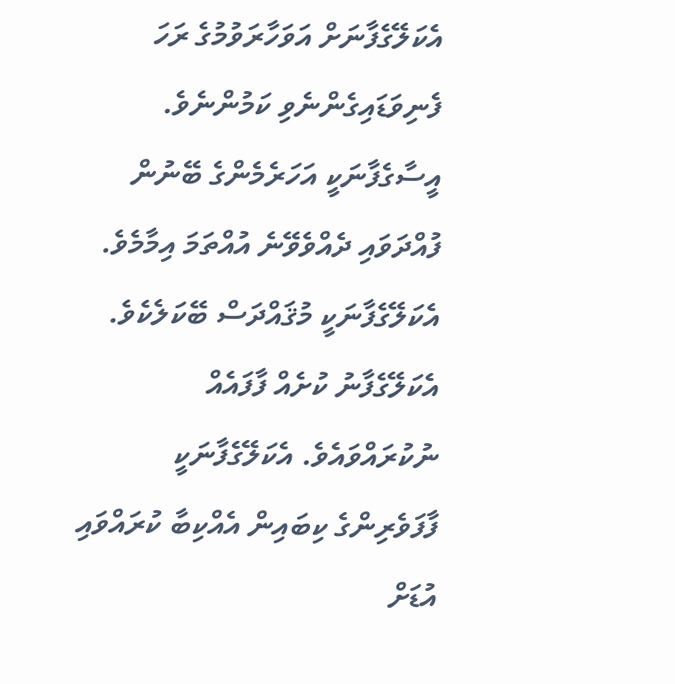އެކަލޭގެފާނަށް އަވަހާރަވުމުގެ ރަހަ ފެނިވަޑައިގެންނެވި ކަމުންނެވެ.
އީސާގެފާނަކީ އަހަރެމެންގެ ބޭނުން ފުއްދަވައި ދެއްވެވޭނެ އުއްތަމަ އިމާމެވެ. އެކަލޭގެފާނަކީ މުޤައްދަސް ބޭކަލެކެވެ. އެކަލޭގެފާނު ކުށެއް ފާފައެއް ނުކުރައްވައެވެ. އެކަލޭގެފާނަކީ ފާފަވެރިންގެ ކިބައިން އެއްކިބާ ކުރައްވައި އުޑަށް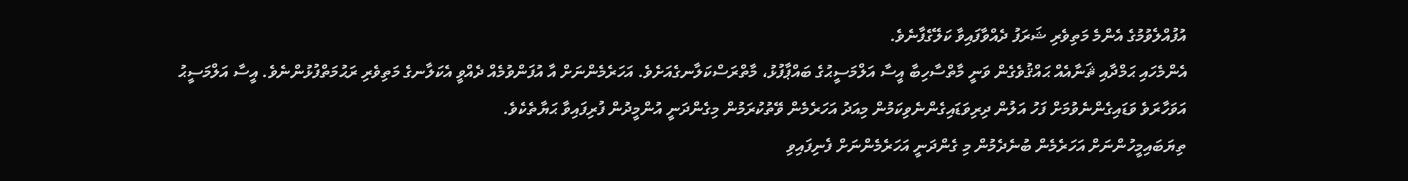އުފުއްލެވުމުގެ އެންމެ މަތިވެރި ޝަރަފު ދެއްވާފައިވާ ކަލޭގެފާނެވެ.
އެންމެހައި ޙަމްދާއި ޘަނާއެއް ޙައްޤުވެގެން ވަނީ މާތްސާހިބާ އީސާ އަލްމަސީޙުގެ ބައްޕާފުޅު، މާތްރަސްކަލާނގެއަށެވެ. އަހަރެމެންނަށް އާ އުފަންވުމެއް ދެއްވީ އެކަލާނގެ މަތިވެރި ރަޙުމަތްފުޅުންނެވެ. އީސާ އަލްމަސީޙު އަވަހާރަވެ ވަޑައިގެންނެވުމަށް ފަހު އަލުން ދިރިވަޑައިގެންނެވިކަމުން މިއަދު އަހަރެމެން ވޭތުކުރަމުން މިގެންދަނީ އުންމީދުން ފުރިފައިވާ ޙަޔާތެކެވެ.
ތިޔަބައިމީހުންނަށް އަހަރެމެން ބުނެދެމުން މި ގެންދަނީ އަހަރެމެންނަށް ފެނިފައިވި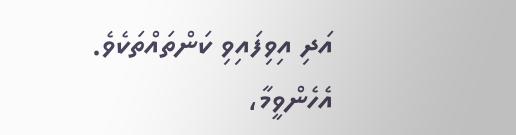އަދި އިވިފައިވި ކަންތައްތަކެވެ. އެހެންވީމާ،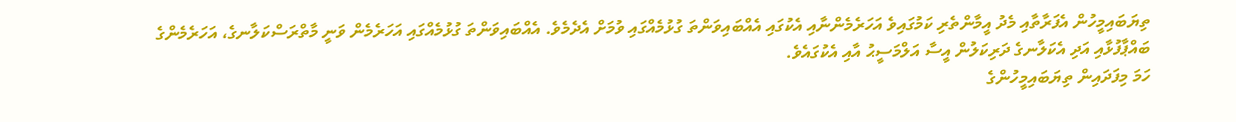ތިޔަބައިމީހުން އެފަރާތާއި މެދު އީމާންތެރި ކަމުގައިވެ އަހަރެމެންނާއި އެކުގައި އެއްބައިވަންތަ ގުޅުމެއްގައި ވުމަށް އެދެމެވެ. އެއްބައިވަންތަ ގުޅުމެއްގައި އަހަރެމެން ވަނީ މާތްރަސްކަލާނގެ، އަހަރެމެންގެ ބައްޕާފުޅާއި އަދި އެކަލާނގެ ދަރިކަލުން އީސާ އަލްމަސީޙު އާއި އެކުގައެވެ.
ހަމަ މިފަދައިން ތިޔަބައިމީހުންގެ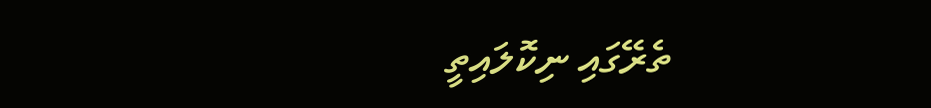ތެރޭގައި ނިކޮލައިތީ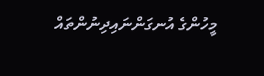މީހުންގެ އުނގަންނައިދިނުންތައް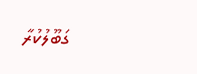ގަބޫލުކުރާ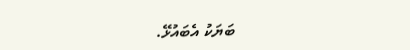ބަޔަކު އެބައުޅޭ.